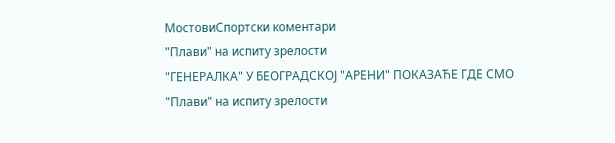МостовиСпортски коментари
"Плави" на испиту зрелости
"ГЕНЕРАЛКА" У БЕОГРАДСКОЈ "АРЕНИ" ПОКАЗАЋЕ ГДЕ СМО
"Плави" на испиту зрелости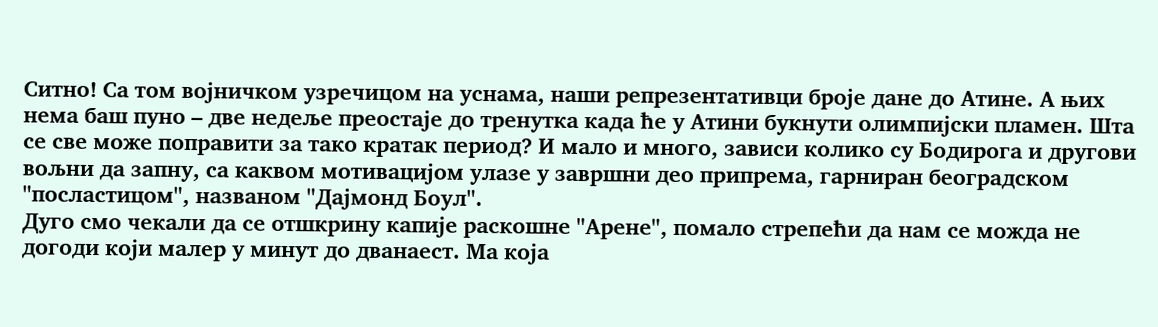Ситно! Са том војничком узречицом на уснама, наши репрезентативци броје дане до Атине. А њих нема баш пуно – две недеље преостаје до тренутка када ће у Атини букнути олимпијски пламен. Шта се све може поправити за тако кратак период? И мало и много, зависи колико су Бодирога и другови вољни да запну, са каквом мотивацијом улазе у завршни део припрема, гарниран београдском "посластицом", названом "Дајмонд Боул".
Дуго смо чекали да се отшкрину капије раскошне "Арене", помало стрепећи да нам се можда не догоди који малер у минут до дванаест. Ма која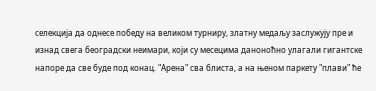селекција да однесе победу на великом турниру, златну медаљу заслужују пре и изнад свега београдски неимари, који су месецима даноноћно улагали гигантске напоре да све буде под конац. "Арена" сва блиста, а на њеном паркету "плави" ће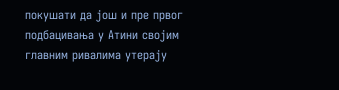покушати да још и пре првог подбацивања у Атини својим главним ривалима утерају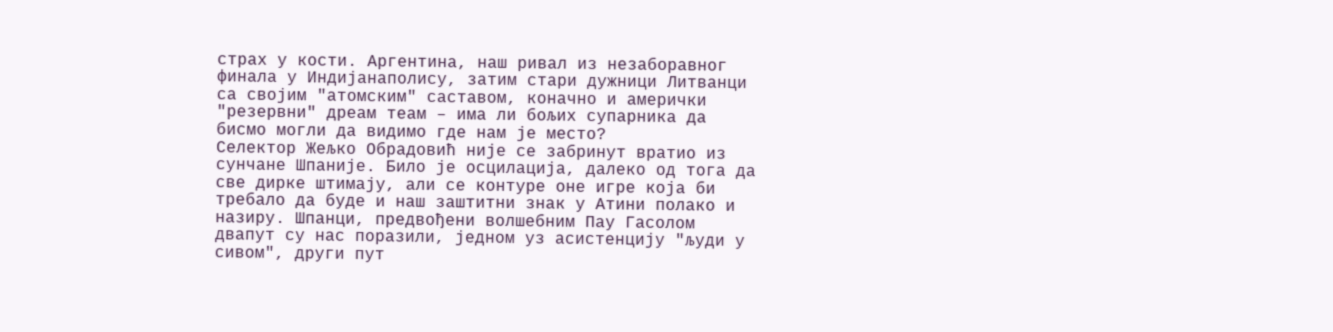страх у кости. Аргентина, наш ривал из незаборавног финала у Индијанаполису, затим стари дужници Литванци са својим "атомским" саставом, коначно и амерички "резервни" дреам теам – има ли бољих супарника да бисмо могли да видимо где нам је место?
Селектор Жељко Обрадовић није се забринут вратио из сунчане Шпаније. Било је осцилација, далеко од тога да све дирке штимају, али се контуре оне игре која би требало да буде и наш заштитни знак у Атини полако и назиру. Шпанци, предвођени волшебним Пау Гасолом двапут су нас поразили, једном уз асистенцију "људи у сивом", други пут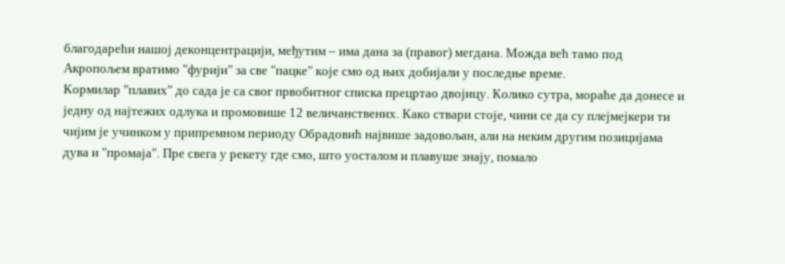благодарећи нашој деконцентрацији, међутим – има дана за (правог) мегдана. Можда већ тамо под Акропољем вратимо "фурији" за све "пацке" које смо од њих добијали у последње време.
Кормилар "плавих" до сада је са свог првобитног списка прецртао двојицу. Колико сутра, мораће да донесе и једну од најтежих одлука и промовише 12 величанствених. Како ствари стоје, чини се да су плејмејкери ти чијим је учинком у припремном периоду Обрадовић највише задовољан, али на неким другим позицијама дува и "промаја". Пре свега у рекету где смо, што уосталом и плавуше знају, помало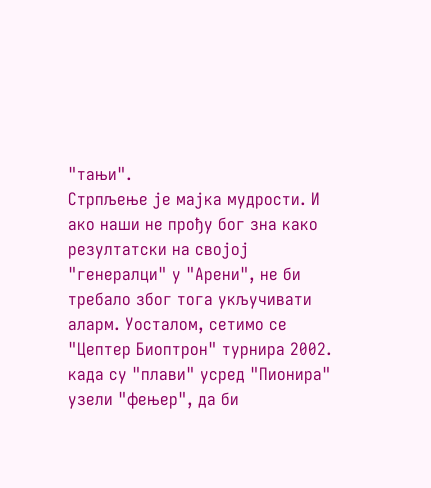"тањи".
Стрпљење је мајка мудрости. И ако наши не прођу бог зна како резултатски на својој "генералци" у "Арени", не би требало због тога укључивати аларм. Уосталом, сетимо се "Цептер Биоптрон" турнира 2002. када су "плави" усред "Пионира" узели "фењер", да би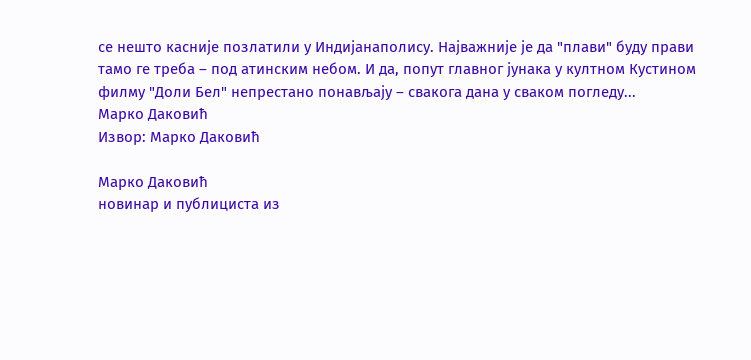се нешто касније позлатили у Индијанаполису. Најважније је да "плави" буду прави тамо ге треба – под атинским небом. И да, попут главног јунака у култном Кустином филму "Доли Бел" непрестано понављају – свакога дана у сваком погледу...
Марко Даковић
Извор: Марко Даковић

Марко Даковић
новинар и публициста из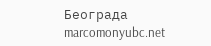Београда
marcomonyubc.net